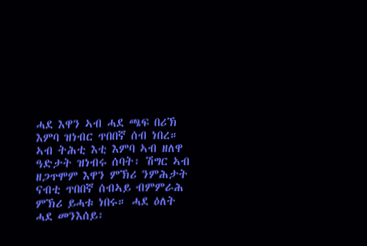ሓደ እዋን ኣብ ሓደ ጫፍ በሪኽ እምባ ዝነብር ጥበበኛ ሰብ ነበረ። ኣብ ትሕቲ እቲ እምባ ኣብ ዘለዋ ዓድታት ዝነብሩ ሰባት፡ ሽግር ኣብ ዘጋጥሞም እዋን ምኽሪ ንምሕታት ናብቲ ጥበበኛ ሰብኣይ ብምምራሕ ምኽሪ ይሓቱ ነበሩ። ሓደ ዕለት ሓደ መንእሰይ፡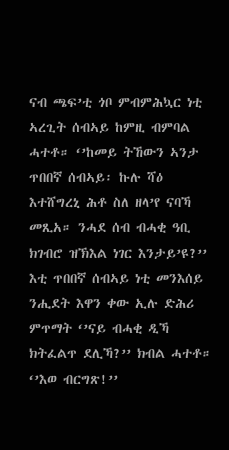ናብ ጫፍ’ቲ ጎቦ ምብምሕኳር ነቲ ኣረጊት ሰብኣይ ከምዚ ብምባል ሓተቶ። ‘’ከመይ ትኸውን ኣንታ ጥበበኛ ሰብኣይ፡ ኩሉ ሻዕ እተሸግረኒ ሕቶ ስለ ዘላ’የ ናባኻ መጺአ። ንሓደ ሰብ ብሓቂ ዓቢ ክገብሮ ዝኽእል ነገር እንታይ’ዩ?’’ እቲ ጥበበኛ ሰብኣይ ነቲ መንእሰይ ንሒደት እዋን ቀው ኢሉ ድሕሪ ምጥማት ‘’ናይ ብሓቂ ዲኻ ክትፈልጥ ደሊኻ?’’ ክብል ሓተቶ። ‘’እወ ብርግጽ!’’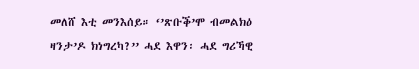መለሸ እቲ መንእሰይ። ‘’ጽቡቕ’ሞ ብመልክዕ ዛንታ’ዶ ክነግረካ?’’ ሓደ እዋን፡ ሓደ ግሪኻዊ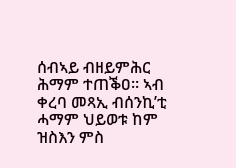ሰብኣይ ብዘይምሕር ሕማም ተጠቕዐ። ኣብ ቀረባ መጻኢ ብሰንኪ’ቲ ሓማም ህይወቱ ከም ዝስእን ምስ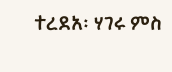ተረደአ፡ ሃገሩ ምስ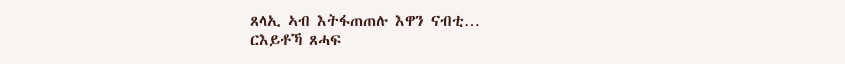ጸላኢ ኣብ እትፋጠጠሉ እዋን ናብቲ…
ርእይቶኻ ጸሓፍ